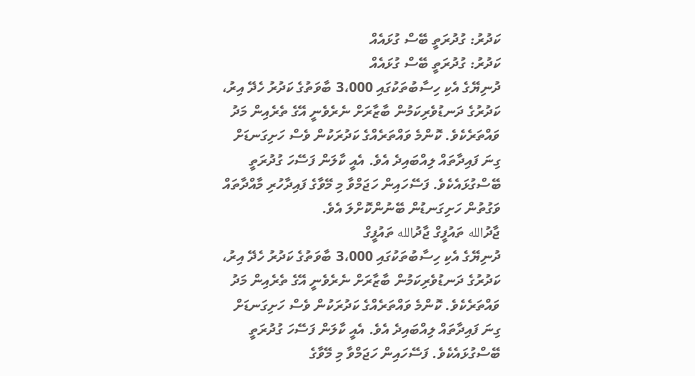ކަދުރު: ގުދުރަތީ ބޭސް ގުޅައެއް
ކަދުރު: ގުދުރަތީ ބޭސް ގުޅައެއް
ދުނިޔޭގެ އެކި ހިސާބުތަކުގައި 3،000 ބާވަތުގެ ކަދުރު ހެދޭ އިރު، ކަދުރުގެ ދަނޑުވެރިކަމުން ބާޒާރަށް ނެރެވެނީ އޭގެ ތެރެއިން މަދު ވައްތަރެކެވެ. ކޮންމެ ވައްތަރެއްގެ ކަދުރަކުން ވެސް ހަށިގަނޑަށް ގިނަ ފައިދާތައް ލިއްބައިދެ އެވެ. އެއީ ކާލަން ފަސޭހަ ގުދުރަތީ ބޭސްގުޅައެކެވެ. ފަސޭހައިން ހަޖަމްވާ މި މޭވާގެ ފައިދާހުރި މާއްދާތައް ވަގުތުން ހަށިގަނޑުން ބޭނުންކޮށްލަ އެވެ.
ޖާދުالله ތައުފީގް ޖާދުالله ތައުފީގް
ދުނިޔޭގެ އެކި ހިސާބުތަކުގައި 3،000 ބާވަތުގެ ކަދުރު ހެދޭ އިރު، ކަދުރުގެ ދަނޑުވެރިކަމުން ބާޒާރަށް ނެރެވެނީ އޭގެ ތެރެއިން މަދު ވައްތަރެކެވެ. ކޮންމެ ވައްތަރެއްގެ ކަދުރަކުން ވެސް ހަށިގަނޑަށް ގިނަ ފައިދާތައް ލިއްބައިދެ އެވެ. އެއީ ކާލަން ފަސޭހަ ގުދުރަތީ ބޭސްގުޅައެކެވެ. ފަސޭހައިން ހަޖަމްވާ މި މޭވާގެ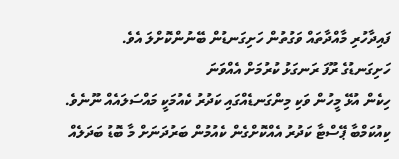ފައިދާހުރި މާއްދާތައް ވަގުތުން ހަށިގަނޑުން ބޭނުންކޮށްލަ އެވެ.
ހަށިގަނޑުގެ ރޫފަ ރަނގަޅު ކުރުމަށް އެއްވަނަ
ހިކެން އުޅޭ މީހުން ވަކި މިންގަނޑެއްގައި ކަދުރު ކެއުމަކީ މައްސަލައެއް ނޫނެވެ. ކިއުކަމްބާ ޕޭސްޓާ ކަދުރު އެއްކޮށްގެން ކެއުމުން ބަރުދަނަށް މާ ބޮޑު ބަދަލެއް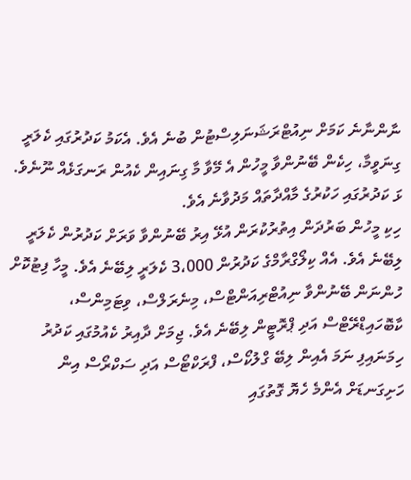ނާންނާނެ ކަމަށް ނިއުޓްރަޝަނަލިސްޓުން ބުނެ އެވެ. އެކަމު ކަދުރުގައި ކެލަރީ ގިނަވީމާ، ހިކެން ބޭނުންވާ މީހުން އެ މޭވާ މާ ގިނައިން ކެއުން ރަނގަޅެއް ނޫނެވެ. ޅަ ކަދުރުގައި ހަކުރުގެ މާއްދާތައް މަދުވާނެ އެވެ.
ހިކި މީހުން ބަރުދަން އިތުރުކުރަން އުޅޭ އިރު ބޭނުންވާ ވަރަށް ކަދުރުން ކެލަރީ ލިބޭނެ އެވެ. އެއް ކިލޯގްރާމްގެ ކަދުރުން 3،000 ކެލަރީ ލިބޭނެ އެވެ. މީހާ ފިޓުކޮށް ހުންނަން ބޭނުންވާ ނިއުޓްރިއަންޓްސް، މިނެރަލްސް، ވިޓަމިންސް، ކާބޮހައިޑްރޭޓްސް އަދި ޕްރޮޓީން ލިބޭނެ އެވެ. ޖިމަށް ދާއިރު ކެއުމުގައި ކަދުރު ހިމަނައިފި ނަމަ އެއިން ލިބޭ ގްލުކޯސް، ފްރަކްޓޯސް އަދި ސަކްރޯސް އިން ހަށިގަނޑަށް އެންމެ ހެޔޮ ގޮތުގައި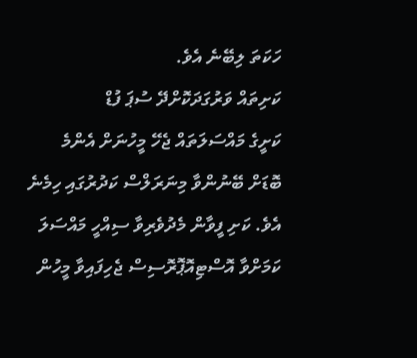ހަކަތަ ލިބޭނެ އެވެ.
ކަށިތައް ވަރުގަދަކޮށްދޭ ސުޕަ ފުޑް
ކަށީގެ މައްސަލަތައް ޖެހޭ މީހުނަށް އެންމެ ބޮޑަށް ބޭނުންވާ މިނަރަލްސް ކަދުރުގައި ހިމެނެ އެވެ. ކަށި ފީވާން މެދުވެރިވާ ސިއްހީ މައްސަލަ ކަމަށްވާ އޮސްޓިއޮޕޮރޮސިސް ޖެހިފައިވާ މީހުން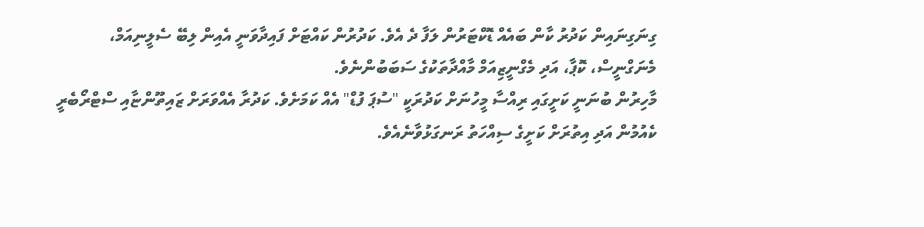ގިނަގިނައިން ކަދުރު ކާން ބައެއް ޑޮކްޓަރުން ލަފާ ދެ އެވެ. ކަދުރުން ކައްޓަށް ފައިދާވަނީ އެއިން ލިބޭ ސެލީނިއަމް، މެނަގްނީސް، ކޮޕާ، އަދި މެގްނީޒިއަމް މާއްދާތަކުގެ ސަބަބުންނެވެ.
މާހިރުން ބުނަނީ ކަށީގައި ރިއްސާ މީހުނަށް ކަދުރަކީ "ސުޕަ ފުޑް" އެއް ކަމަށެވެ. ކަދުރާ އެއްވަރަށް ޒައިތޫންޏާއި ސްޓްރޯބެރީ ކެއުމުން އަދި އިތުރަށް ކަށީގެ ސިއްހަތު ރަނގަޅުވާނެއެވެ.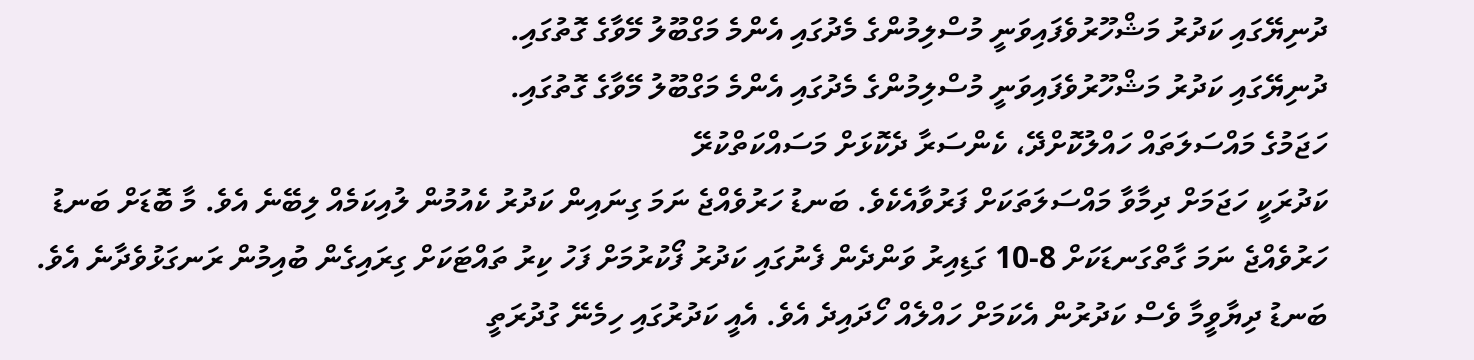ދުނިޔޭގައި ކަދުރު މަޝްހޫރުވެފައިވަނީ މުސްލިމުންގެ މެދުގައި އެންމެ މަގްބޫލު މޭވާގެ ގޮތުގައި.
ދުނިޔޭގައި ކަދުރު މަޝްހޫރުވެފައިވަނީ މުސްލިމުންގެ މެދުގައި އެންމެ މަގްބޫލު މޭވާގެ ގޮތުގައި.
ހަޖަމުގެ މައްސަލަތައް ހައްލުކޮށްދޭ، ކެންސަރާ ދެކޮޅަށް މަސައްކަތްކުރޭ
ކަދުރަކީ ހަޖަމަށް ދިމާވާ މައްސަލަތަކަށް ފަރުވާއެކެވެ. ބަނޑު ހަރުވެއްޖެ ނަމަ ގިނައިން ކަދުރު ކެއުމުން ލުއިކަމެއް ލިބޭނެ އެވެ. މާ ބޮޑަށް ބަނޑު ހަރުވެއްޖެ ނަމަ ގާތްގަނޑަކަށް 8-10 ގަޑިއިރު ވަންދެން ފެނުގައި ކަދުރު ފޯކުރުމަށް ފަހު ކިރު ތައްޓަކަށް ގިރައިގެން ބުއިމުން ރަނގަޅުވެދާނެ އެވެ.
ބަނޑު ދިޔާވީމާ ވެސް ކަދުރުން އެކަމަށް ހައްލެއް ހޯދައިދެ އެވެ. އެއީ ކަދުރުގައި ހިމެނޭ ގުދުރަތީ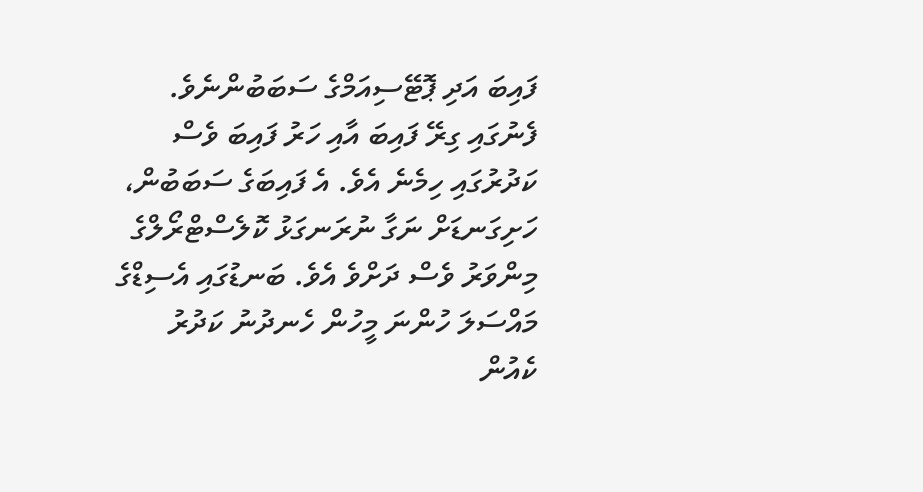ފައިބަ އަދި ޕޮޓޭސިއަމްގެ ސަބަބުންނެވެ. ފެނުގައި ގިރޭ ފައިބަ އާއި ހަރު ފައިބަ ވެސް ކަދުރުގައި ހިމެނެ އެވެ. އެ ފައިބަގެ ސަބަބުން، ހަށިގަނޑަށް ނަގާ ނުރަނގަޅު ކޮލެސްޓްރޯލްގެ މިންވަރު ވެސް ދަށްވެ އެވެ. ބަނޑުގައި އެސިޑްގެ މައްސަލަ ހުންނަ މީހުން ހެނދުނު ކަދުރު ކެއުން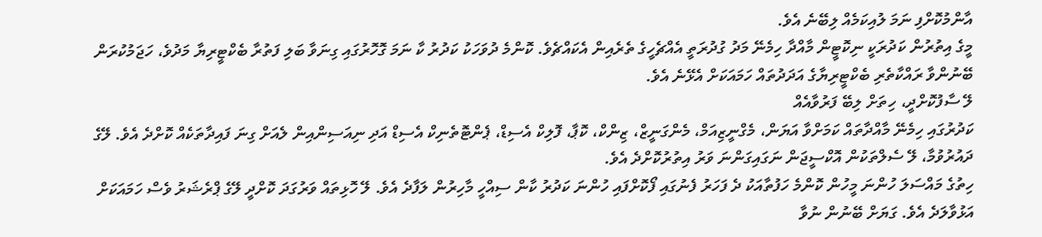އާންމުކޮށްފި ނަމަ ލުއިކަމެއް ލިބޭނެ އެވެ.
މީގެ އިތުރުން ކަދުރަކީ ނިކޮޓީން މާއްދާ ހިމެނޭ މަދު ގުދުރަތީ އެއްޗެހީގެ ތެރެއިން އެކައްޗެވެ. ކޮންމެ ދުވަހަކު ކަދުރު ކާ ނަމަ ގޮހޮރުގައި ގިނަވާ ބަލި ފަތުރާ ބެކްޓީރިޔާ މަދުވެ، ހަޖަމުކުރަން ބޭނުންވާ ރައްކާތެރި ބެކްޓީރިޔާގެ އަދަދުތައް ހަމައަކަށް އެޅޭނެ އެވެ.
ލޭ ސާފުކޮށްދީ، ހިތަށް ލިބޭ ފަރުވާއެއް
ކަދުރުގައި ހިމެނޭ މާއްދާތައް ކަމަށްވާ އަޔަން، މެގްނީޒިއަމް، މެންގަނީޒް، ޒިންކް، ކޮޕާ، ފޮލިކް އެސިޑް، ޕެންޓޮތެނިކް އެސިޑް އަދި ނިއަސިންއިން ލެއަށް ގިނަ ފައިދާތަކެއް ކޮށްދެ އެވެ. ލޭގެ ދައުރުވުމާ، ލޭ ސެލްތަކުން އޮކްސީޖަން ނަގައިގަންނަ ވަރު އިތުރުކޮށްދެ އެވެ.
ހިތުގެ މައްސަލަ ހުންނަ މީހުން ކޮންމެ ހަފުތާއަކު ދެ ފަހަރު ފެނުގައި ފޯކޮށްފައި ހުންނަ ކަދުރު ކާން ސިއްހީ މާހިރުން ލަފާދެ އެވެ. ލޭ ހޮޅިތައް ވަރުގަދަ ކޮށްދީ ލޭގެ ޕްރެޝަރު ވެސް ހަމައަކަށް އަޅުވާލަދެ އެވެ. ގަޔަށް ބޭނުން ނުވާ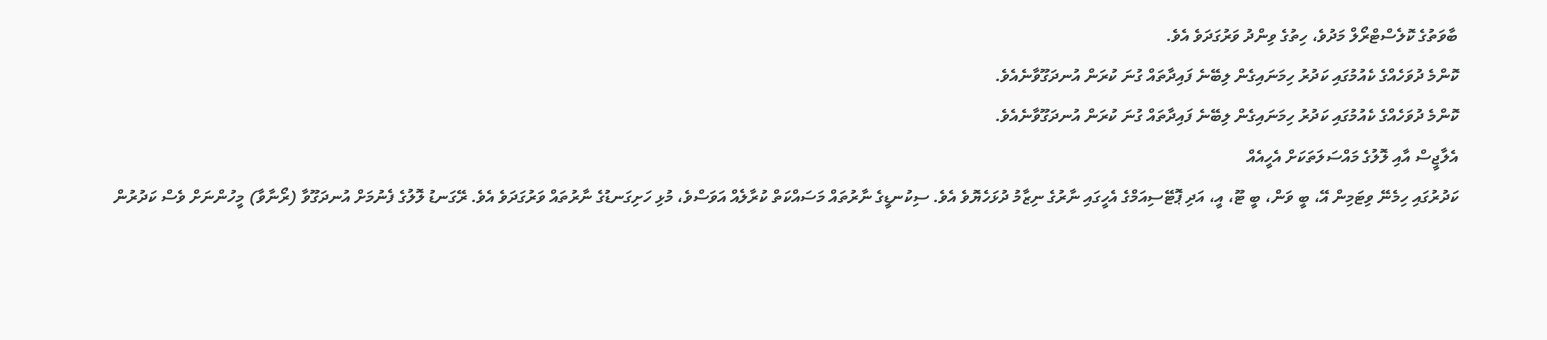ބާވަތުގެ ކޮލެސްޓްރޯލް މަދުވެ، ހިތުގެ ވިންދު ވަރުގަދަވެ އެވެ.
ކޮންމެ ދުވަހެއްގެ ކެއުމުގައި ކަދުރު ހިމަނައިގެން ލިބޭނެ ފައިދާތައް ގުނަ ކުރަން އުނދަގޫވާނެއެވެ.
ކޮންމެ ދުވަހެއްގެ ކެއުމުގައި ކަދުރު ހިމަނައިގެން ލިބޭނެ ފައިދާތައް ގުނަ ކުރަން އުނދަގޫވާނެއެވެ.
އެލާޖީސް އާއި ލޮލުގެ މައްސަލަތަކަށް އެހީއެއް
ކަދުރުގައި ހިމެނޭ ވިޓަމިން އޭ، ބީ ވަން، ބީ ޓޫ، އީ، އަދި ޕޮޓޭސިއަމްގެ އެހީގައި ނާރުގެ ނިޒާމު ދުޅަހެޔޮވެ އެވެ. ސިކުނޑީގެ ނާރުތައް މަސައްކަތް ކުރާލެއް އަވަސްވެ، މުޅި ހަށިގަނޑުގެ ނާރުތައް ވަރުގަދަވެ އެވެ. ރޭގަނޑު ލޮލުގެ ފެނުމަށް އުނދަގޫވާ (ރޯނާވާ) މީހުންނަށް ވެސް ކަދުރުން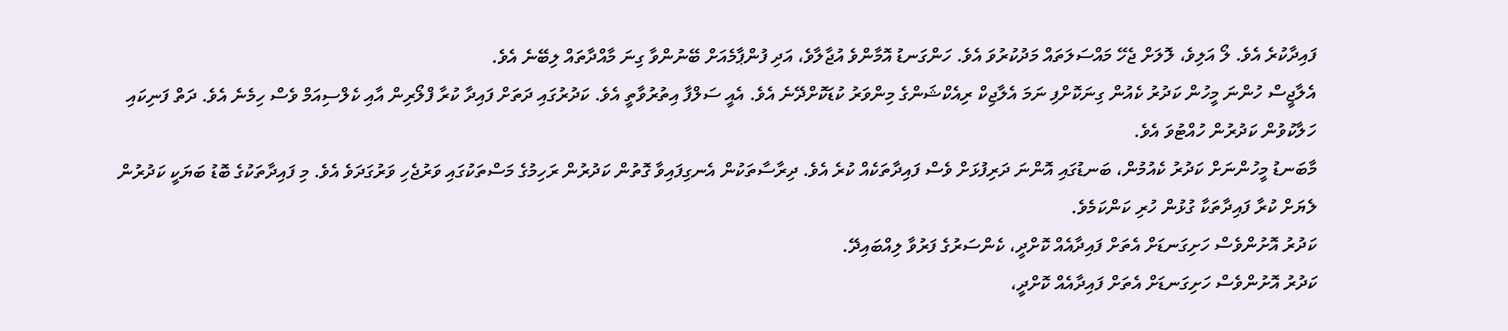ފައިދާކުރެ އެވެ. ލޯ އަލިވެ، ލޮލަށް ޖެހޭ މައްސަލަތައް މަދުކުރުވަ އެވެ. ހަންގަނޑު އޮމާންވެ އުޖާލާވެ، އަދި ފުންޕާމެއަށް ބޭނުންވާ ގިނަ މާއްދާތައް ލިބޭނެ އެވެ.
އެލާޖީސް ހުންނަ މީހުން ކަދުރު ކެއުން ގިނަކޮށްފި ނަމަ އެލާޖިކް ރިއެކްޝަންގެ މިންވަރު ކުޑަކޮށްދޭނެ އެވެ. އެއީ ސަލްފާ އިތުރުވާތީ އެވެ. ކަދުރުގައި ދަތަށް ފައިދާ ކުރާ ފްލޯރިން އާއި ކެލްސިއަމް ވެސް ހިމެނެ އެވެ. ދަތް ފަނިކައި ހަލާކުވުން ކަދުރުން ހުއްޓުވަ އެވެ.
މާބަނޑު މީހުންނަށް ކަދުރު ކެއުމުން، ބަނޑުގައި އޮންނަ ދަރިފުޅަށް ވެސް ފައިދާތަކެއް ކުރެ އެވެ. ދިރާސާތަކުން އެނގިފައިވާ ގޮތުން ކަދުރުން ރަހިމުގެ މަސްތަކުގައި ވަރުޖެހި ވަރުގަދަވެ އެވެ. މި ފައިދާތަކުގެ ބޮޑު ބަޔަކީ ކަދުރުން ލެޔަށް ކުރާ ފައިދާތަކާ ގުޅުން ހުރި ކަންކަމެވެ.
ކަދުރު އޮށުންވެސް ހަށިގަނޑަށް އެތަށް ފައިދާއެއް ކޮށްދީ، ކެންސަރުގެ ފަރުވާ ލިއްބައިދޭ.
ކަދުރު އޮށުންވެސް ހަށިގަނޑަށް އެތަށް ފައިދާއެއް ކޮށްދީ،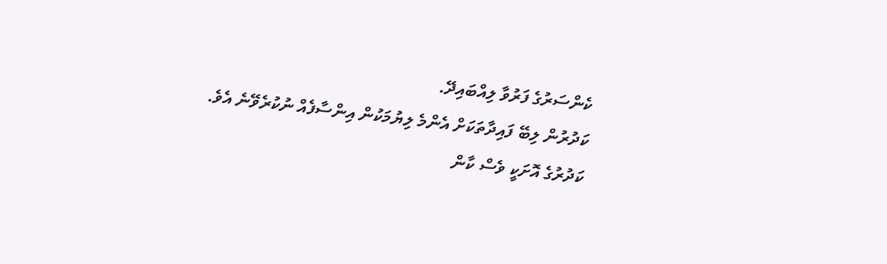ކެންސަރުގެ ފަރުވާ ލިއްބައިދޭ.
ކަދުރުން ލިބޭ ފައިދާތަކަށް އެންމެ ލިޔުމަކުން އިންސާފެއް ނުކުރެވޭނެ އެވެ. ކަދުރުގެ އޮށަކީ ވެސް ކާން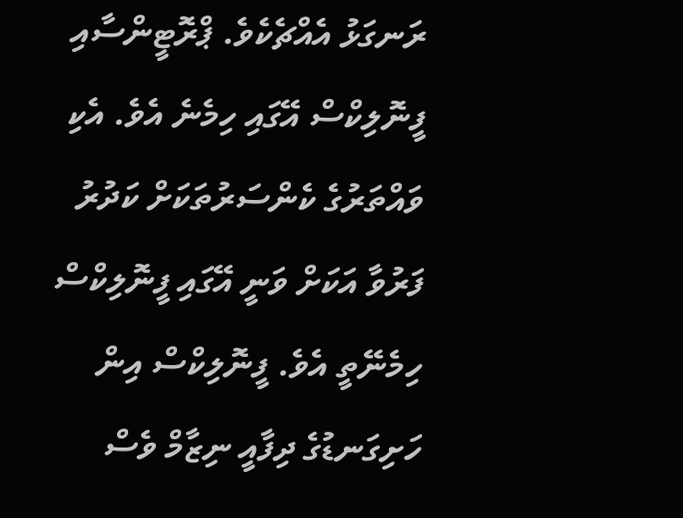ރަނގަޅު އެއްޗެކެވެ. ޕްރޮޓީންސާއި ފީނޮލިކްސް އޭގައި ހިމެނެ އެވެ. އެކި ވައްތަރުގެ ކެންސަރުތަކަށް ކަދުރު ފަރުވާ އަކަށް ވަނީ އޭގައި ފީނޮލިކްސް ހިމެނޭތީ އެވެ. ފީނޮލިކްސް އިން ހަށިގަނޑުގެ ދިފާއީ ނިޒާމް ވެސް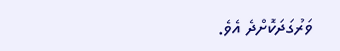ވަރުގަދަކޮށްދެ އެވެ.